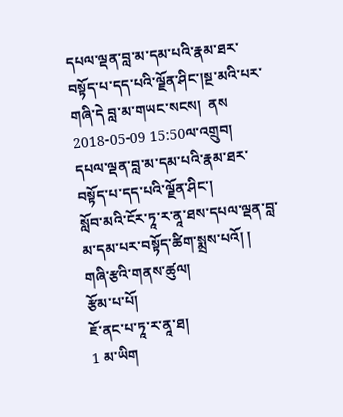དཔལ་ལྡན་བླ་མ་དམ་པའི་རྣམ་ཐར་བསྟོད་པ་དད་པའི་ལྗོན་ཤིང་།སྔ་མའི་པར་གཞི་དེ བླ་མ་གཡང་སངས།  ནས 2018-05-09 15:50ལ་འགྲུབ།
དཔལ་ལྡན་བླ་མ་དམ་པའི་རྣམ་ཐར་བསྟོད་པ་དད་པའི་ལྗོན་ཤིང་།
སློབ་མའི་ངོར་ཏཱ་ར་ནཱ་ཐས་དཔལ་ལྡན་བླ་མ་དམ་པར་བསྟོད་ཚིག་སྨྲས་པའོ། །
གཞི་རྩའི་གནས་ཚུལ།
རྩོམ་པ་པོ།
ཇོ་ནང་པ་ཏཱ་ར་ནཱ་ཐ།
1 མ་ཡིག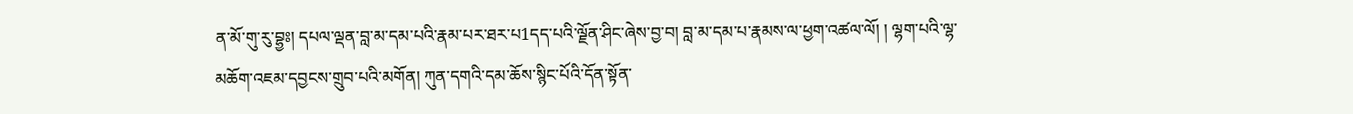ན་མོ་གུ་རུ་བྷྱཿ། དཔལ་ལྡན་བླ་མ་དམ་པའི་རྣམ་པར་ཐར་པ1དད་པའི་ལྗོན་ཤིང་ཞེས་བྱ་བ། བླ་མ་དམ་པ་རྣམས་ལ་ཕྱག་འཚལ་ལོ། ། ལྷག་པའི་ལྷ་མཆོག་འཇམ་དབྱངས་གྲུབ་པའི་མགོན། ཀུན་དགའི་དམ་ཆོས་སྙིང་པོའི་དོན་སྟོན་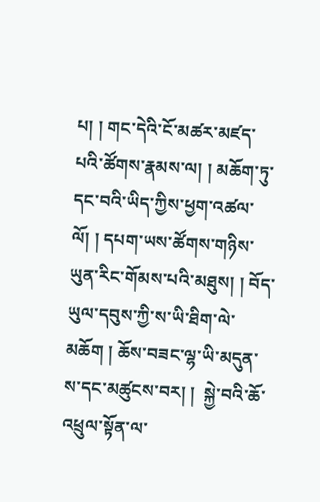པ། ། གང་དེའི་ངོ་མཚར་མཛད་པའི་ཚོགས་རྣམས་ལ། ། མཆོག་ཏུ་དང་བའི་ཡིད་ཀྱིས་ཕྱག་འཚལ་ལོ། ། དཔག་ཡས་ཚོགས་གཉིས་ཡུན་རིང་གོམས་པའི་མཐུས། ། བོད་ཡུལ་དབུས་ཀྱི་ས་ཡི་ཐིག་ལེ་མཆོག ། ཆོས་བཟང་ལྷ་ཡི་མདུན་ས་དང་མཚུངས་བར། །  སྐྱེ་བའི་ཆོ་འཕྲུལ་སྟོན་ལ་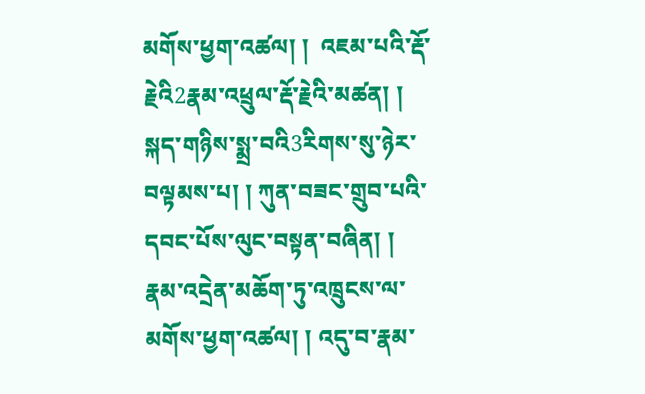མགོས་ཕྱག་འཚལ། །  འཇམ་པའི་རྡོ་རྗེའི2རྣམ་འཕྲུལ་རྡོ་རྗེའི་མཚན། ། སྐད་གཉིས་སྨྲ་བའི3རིགས་སུ་ཉེར་བལྟམས་པ། ། ཀུན་བཟང་གྲུབ་པའི་དབང་པོས་ལུང་བསྟན་བཞིན། ། རྣམ་འདྲེན་མཆོག་ཏུ་འཁྲུངས་ལ་མགོས་ཕྱག་འཚལ། ། འདུ་བ་རྣམ་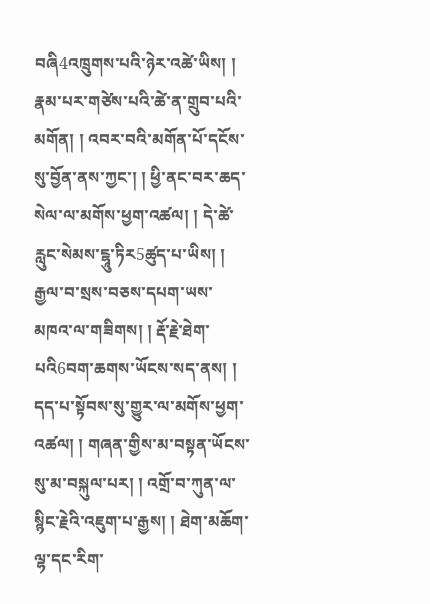བཞི4འཁྲུགས་པའི་ཉེར་འཚེ་ཡིས། ། རྣམ་པར་གཙེས་པའི་ཚེ་ན་གྲུབ་པའི་མགོན། ། འབར་བའི་མགོན་པོ་དངོས་སུ་བྱོན་ནས་ཀྱང་། ། ཕྱི་ནང་བར་ཆད་སེལ་ལ་མགོས་ཕྱག་འཚལ། ། དེ་ཚེ་རླུང་སེམས་ངྷཱུ་ཏིར5ཚུད་པ་ཡིས། ། རྒྱལ་བ་སྲས་བཅས་དཔག་ཡས་མཁའ་ལ་གཟིགས། ། རྡོ་རྗེ་ཐེག་པའི6བག་ཆགས་ཡོངས་སད་ནས། ། དད་པ་སྟོབས་སུ་གྱུར་ལ་མགོས་ཕྱག་འཚལ། ། གཞན་གྱིས་མ་བསྟན་ཡོངས་སུ་མ་བསྐུལ་པར། ། འགྲོ་བ་ཀུན་ལ་སྙིང་རྗེའི་འཇུག་པ་རྒྱས། ། ཐེག་མཆོག་ལྷ་དང་རིག་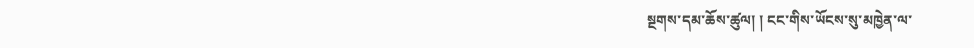སྔགས་དམ་ཆོས་ཚུལ། ། ངང་གིས་ཡོངས་སུ་མཁྱེན་ལ་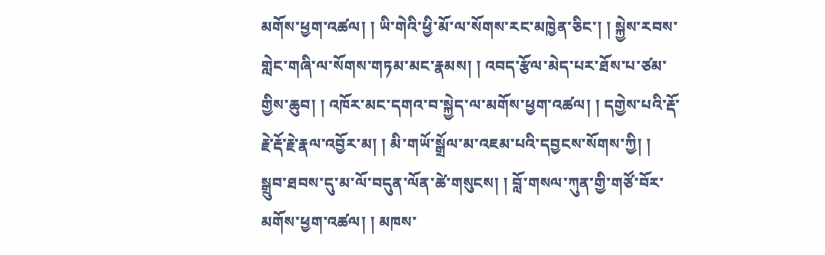མགོས་ཕྱག་འཚལ། ། ཡི་གེའི་ཕྱི་མོ་ལ་སོགས་རང་མཁྱེན་ཅིང་། ། སྐྱེས་རབས་གླེང་གཞི་ལ་སོགས་གཏམ་མང་རྣམས། ། འབད་རྩོལ་མེད་པར་ཐོས་པ་ཙམ་གྱིས་ཆུབ། ། འཁོར་མང་དགའ་བ་སྐྱེད་ལ་མགོས་ཕྱག་འཚལ། ། དགྱེས་པའི་རྡོ་རྗེ་རྡོ་རྗེ་རྣལ་འབྱོར་མ། ། མི་གཡོ་སྒྲོལ་མ་འཇམ་པའི་དབྱངས་སོགས་ཀྱི། ། སྒྲུབ་ཐབས་དུ་མ་ལོ་བདུན་ལོན་ཚེ་གསུངས། ། བློ་གསལ་ཀུན་གྱི་གཙོ་བོར་མགོས་ཕྱག་འཚལ། ། མཁས་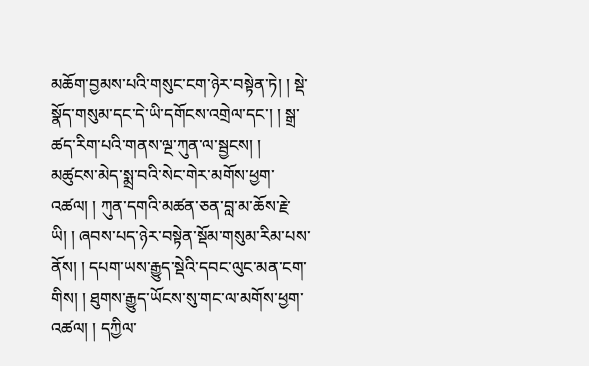མཆོག་བྱམས་པའི་གསུང་ངག་ཉེར་བསྟེན་ཏེ། ། སྡེ་སྣོད་གསུམ་དང་དེ་ཡི་དགོངས་འགྲེལ་དང་། ། སྒྲ་ཚད་རིག་པའི་གནས་ལྔ་ཀུན་ལ་སྦྱངས། ། མཚུངས་མེད་སྨྲ་བའི་སེང་གེར་མགོས་ཕྱག་འཚལ། ། ཀུན་དགའི་མཚན་ཅན་བླ་མ་ཆོས་རྗེ་ཡི། ། ཞབས་པད་ཉེར་བསྟེན་སྡོམ་གསུམ་རིམ་པས་ནོས། ། དཔག་ཡས་རྒྱུད་སྡེའི་དབང་ལུང་མན་ངག་གིས། ། ཐུགས་རྒྱུད་ཡོངས་སུ་གང་ལ་མགོས་ཕྱག་འཚལ། ། དཀྱིལ་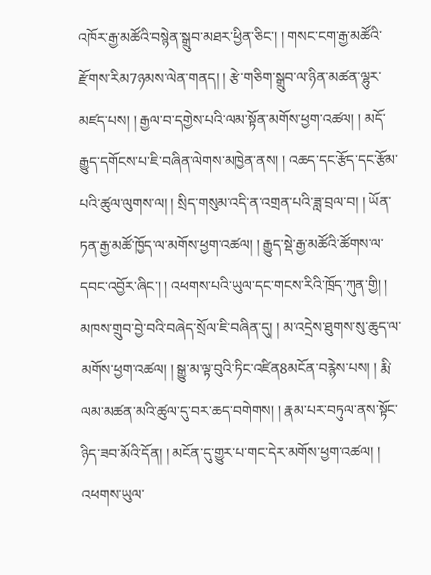འཁོར་རྒྱ་མཚོའི་བསྙེན་སྒྲུབ་མཐར་ཕྱིན་ཅིང་། ། གསང་ངག་རྒྱ་མཚོའི་རྫོགས་རིམ7ཉམས་ལེན་གནད། ། རྩེ་གཅིག་སྒྲུབ་ལ་ཉིན་མཚན་ལྷུར་མཛད་པས། ། རྒྱལ་བ་དགྱེས་པའི་ལམ་སྟོན་མགོས་ཕྱག་འཚལ། ། མདོ་རྒྱུད་དགོངས་པ་ཇི་བཞིན་ལེགས་མཁྱེན་ནས། ། འཆད་དང་རྩོད་དང་རྩོམ་པའི་ཚུལ་ལུགས་ལ། ། སྲིད་གསུམ་འདི་ན་འགྲན་པའི་ཟླ་བྲལ་བ། ། ཡོན་ཏན་རྒྱ་མཚོ་ཁྱོད་ལ་མགོས་ཕྱག་འཚལ། ། རྒྱུད་སྡེ་རྒྱ་མཚོའི་ཚོགས་ལ་དབང་འབྱོར་ཞིང་། ། འཕགས་པའི་ཡུལ་དང་གངས་རིའི་ཁྲོད་ཀུན་གྱི། ། མཁས་གྲུབ་བྱེ་བའི་བཞེད་སྲོལ་ཇི་བཞིན་དུ། ། མ་འདྲེས་ཐུགས་སུ་ཆུད་ལ་མགོས་ཕྱག་འཚལ། ། སྒྱུ་མ་ལྟ་བུའི་ཏིང་འཛིན8མངོན་བརྙེས་པས། ། རྨི་ལམ་མཚན་མའི་ཚུལ་དུ་བར་ཆད་བགེགས། ། རྣམ་པར་བཏུལ་ནས་སྟོང་ཉིད་ཟབ་མོའི་དོན། ། མངོན་དུ་གྱུར་པ་གང་དེར་མགོས་ཕྱག་འཚལ། ། འཕགས་ཡུལ་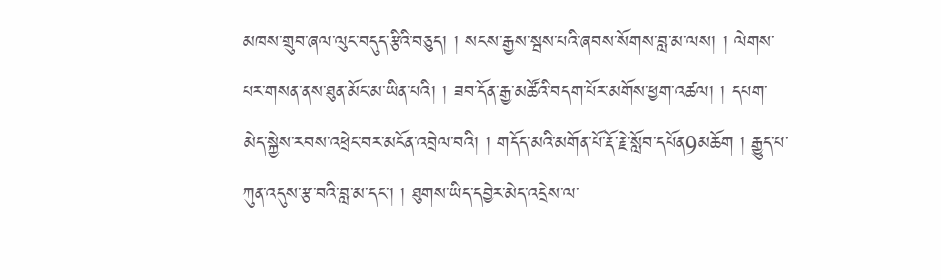མཁས་གྲུབ་ཞལ་ལུང་བདུད་རྩིའི་བཅུད། ། སངས་རྒྱས་སྦས་པའི་ཞབས་སོགས་བླ་མ་ལས། ། ལེགས་པར་གསན་ནས་ཐུན་མོང་མ་ཡིན་པའི། ། ཟབ་དོན་རྒྱ་མཚོའི་བདག་པོར་མགོས་ཕྱག་འཚལ། ། དཔག་མེད་སྐྱེས་རབས་འཕྲེང་བར་མངོན་འབྲེལ་བའི། ། གདོད་མའི་མགོན་པོ་རྡོ་རྗེ་སློབ་དཔོན9མཆོག ། རྒྱུད་པ་ཀུན་འདུས་རྩ་བའི་བླ་མ་དང་། ། ཐུགས་ཡིད་དབྱེར་མེད་འདྲེས་ལ་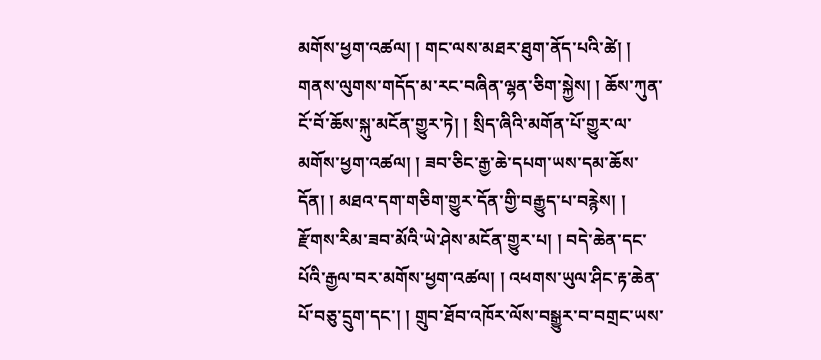མགོས་ཕྱག་འཚལ། ། གང་ལས་མཐར་ཐུག་ནོད་པའི་ཚེ། ། གནས་ལུགས་གདོད་མ་རང་བཞིན་ལྷན་ཅིག་སྐྱེས། ། ཆོས་ཀུན་ངོ་བོ་ཆོས་སྐུ་མངོན་གྱུར་ཏེ། ། སྲིད་ཞིའི་མགོན་པོ་གྱུར་ལ་མགོས་ཕྱག་འཚལ། ། ཟབ་ཅིང་རྒྱ་ཆེ་དཔག་ཡས་དམ་ཆོས་དོན། ། མཐའ་དག་གཅིག་གྱུར་དོན་གྱི་བརྒྱུད་པ་བརྙེས། ། རྫོགས་རིམ་ཟབ་མོའི་ཡེ་ཤེས་མངོན་གྱུར་པ། ། བདེ་ཆེན་དང་པོའི་རྒྱལ་བར་མགོས་ཕྱག་འཚལ། ། འཕགས་ཡུལ་ཤིང་རྟ་ཆེན་པོ་བཅུ་དྲུག་དང་། ། གྲུབ་ཐོབ་འཁོར་ལོས་བསྒྱུར་བ་བགྲང་ཡས་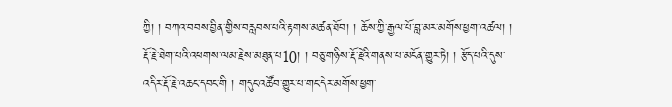ཀྱི། ། བཀའ་བབས་བྱིན་གྱིས་བརླབས་པའི་རྟགས་མཚན་ཐོབ། ། ཆོས་ཀྱི་རྒྱལ་པོ་བླ་མར་མགོས་ཕྱག་འཚལ། ། རྡོ་རྗེ་ཐེག་པའི་འཕགས་ལམ་རྗེས་མཐུན་པ10། ། བཅུ་གཉིས་རྡོ་རྗེའི་གནས་པ་མངོན་གྱུར་ཏེ། ། རྩོད་པའི་དུས་འདིར་རྡོ་རྗེ་འཆང་དབང་གི ། གདུང་འཚོབ་གྱུར་པ་གང་དེར་མགོས་ཕྱག་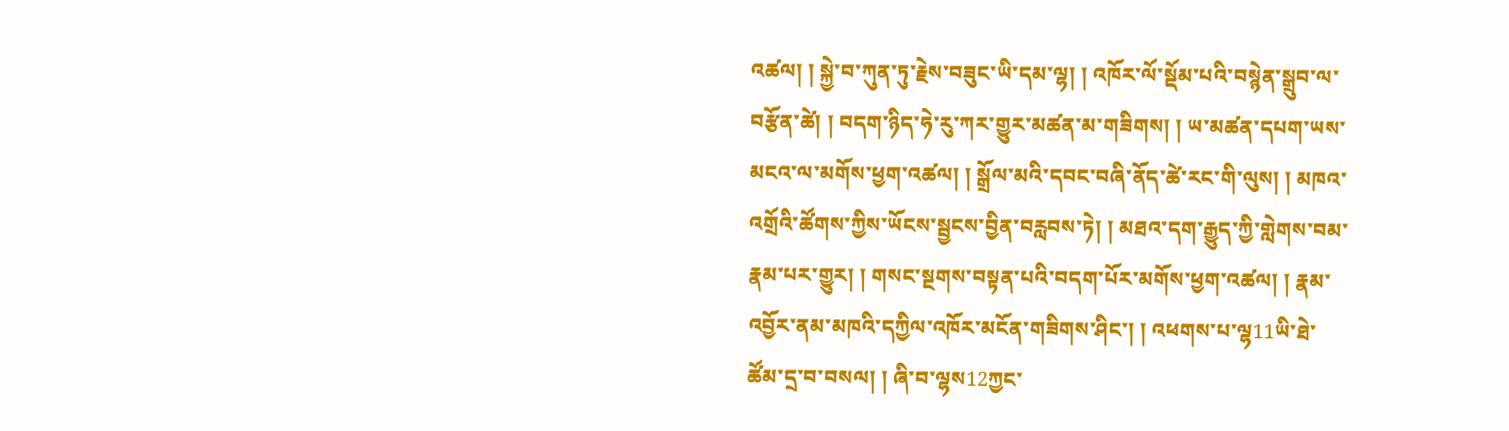འཚལ། ། སྐྱེ་བ་ཀུན་ཏུ་རྗེས་བཟུང་ཡི་དམ་ལྷ། ། འཁོར་ལོ་སྡོམ་པའི་བསྙེན་སྒྲུབ་ལ་བརྩོན་ཚེ། ། བདག་ཉིད་ཧེ་རུ་ཀར་གྱུར་མཚན་མ་གཟིགས། ། ཡ་མཚན་དཔག་ཡས་མངའ་ལ་མགོས་ཕྱག་འཚལ། ། སྒྲོལ་མའི་དབང་བཞི་ནོད་ཚེ་རང་གི་ལུས། ། མཁའ་འགྲོའི་ཚོགས་ཀྱིས་ཡོངས་སྦྱངས་བྱིན་བརླབས་ཏེ། ། མཐའ་དག་རྒྱུད་ཀྱི་གླེགས་བམ་རྣམ་པར་གྱུར། ། གསང་སྔགས་བསྟན་པའི་བདག་པོར་མགོས་ཕྱག་འཚལ། ། རྣམ་འབྱོར་ནམ་མཁའི་དཀྱིལ་འཁོར་མངོན་གཟིགས་ཤིང་། ། འཕགས་པ་ལྷ11ཡི་ཐེ་ཚོམ་དྲ་བ་བསལ། ། ཞི་བ་ལྷས12ཀྱང་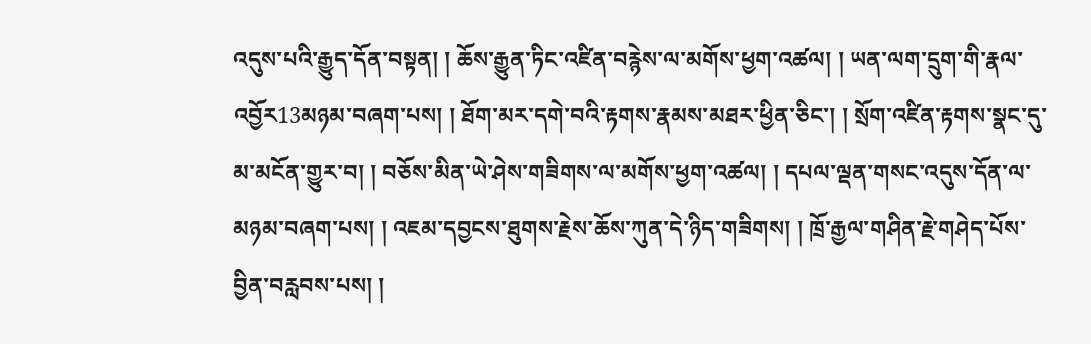འདུས་པའི་རྒྱུད་དོན་བསྟན། ། ཆོས་རྒྱུན་ཏིང་འཛིན་བརྙེས་ལ་མགོས་ཕྱག་འཚལ། ། ཡན་ལག་དྲུག་གི་རྣལ་འབྱོར13མཉམ་བཞག་པས། ། ཐོག་མར་དགེ་བའི་རྟགས་རྣམས་མཐར་ཕྱིན་ཅིང་། ། སྲོག་འཛིན་རྟགས་སྣང་དུ་མ་མངོན་གྱུར་བ། ། བཅོས་མིན་ཡེ་ཤེས་གཟིགས་ལ་མགོས་ཕྱག་འཚལ། ། དཔལ་ལྡན་གསང་འདུས་དོན་ལ་མཉམ་བཞག་པས། ། འཇམ་དབྱངས་ཐུགས་རྗེས་ཆོས་ཀུན་དེ་ཉིད་གཟིགས། ། ཁྲོ་རྒྱལ་གཤིན་རྗེ་གཤེད་པོས་བྱིན་བརླབས་པས། །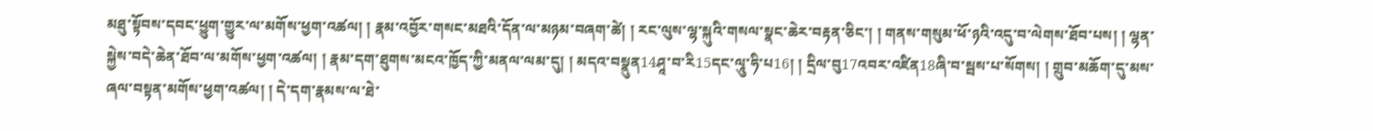མཐུ་སྟོབས་དབང་ཕྱུག་གྱུར་ལ་མགོས་ཕྱག་འཚལ། ། རྣམ་འབྱོར་གསང་མཐའི་དོན་ལ་མཉམ་བཞག་ཚེ། ། རང་ལུས་ལྷ་སྐུའི་གསལ་སྣང་ཆེར་བརྟན་ཅིང་། ། གནས་གསུམ་ཕོ་ཉའི་འདུ་བ་ལེགས་ཐོབ་པས། ། ལྷན་སྐྱེས་བདེ་ཆེན་ཐོབ་ལ་མགོས་ཕྱག་འཚལ། ། རྣམ་དག་ཐུགས་མངའ་ཁྱོད་ཀྱི་མནལ་ལམ་དུ། ། མདའ་བསྣུན14ཤཱ་བ་རི15དང་ལཱུ་ཧི་པ16། ། དྲིལ་བུ17འབར་འཛིན18ཞི་བ་སྦས་པ་སོགས། ། གྲུབ་མཆོག་དུ་མས་ཞལ་བསྟན་མགོས་ཕྱག་འཚལ། ། དེ་དག་རྣམས་ལ་ཐེ་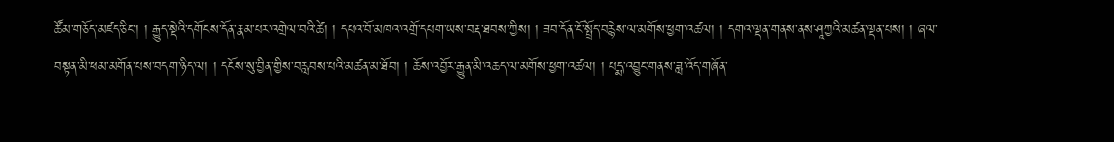ཚོམ་གཅོད་མཛད་ཅིང་། ། རྒྱུད་སྡེའི་དགོངས་དོན་རྣམ་པར་འགྲེལ་བའི་ཚེ། ། དཔའ་བོ་མཁའ་འགྲོ་དཔག་ཡས་བརྡ་ཐབས་ཀྱིས། ། ཟབ་དོན་ངོ་སྤྲོད་བརྙེས་ལ་མགོས་ཕྱག་འཚལ། ། དགའ་ལྡན་གནས་ནས་ཤཱཀྱའི་མཚན་ལྡན་པས། ། ཞལ་བསྟན་མི་ཕམ་མགོན་པས་བདག་ཉིད་ལ། ། དངོས་སུ་བྱིན་གྱིས་བརླབས་པའི་མཚན་མ་ཐོབ། ། ཆོས་འབྱོར་རྒྱུན་མི་འཆད་ལ་མགོས་ཕྱག་འཚལ། ། པདྨ་འབྱུང་གནས་ཟླ་འོད་གཞོན་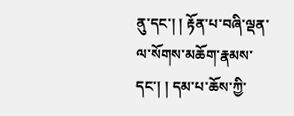ནུ་དང་། ། རྟོན་པ་བཞི་ལྡན་ལ་སོགས་མཆོག་རྣམས་དང་། ། དམ་པ་ཆོས་ཀྱི་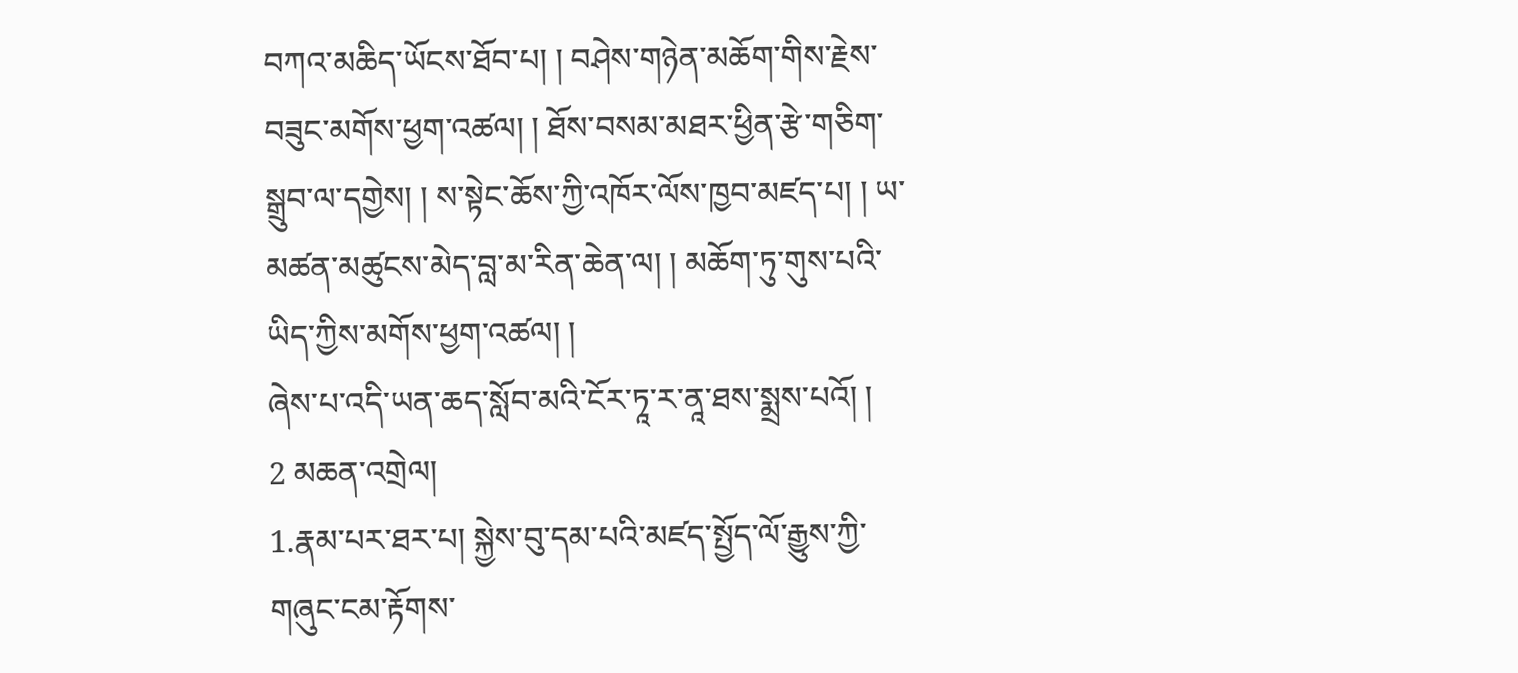བཀའ་མཆིད་ཡོངས་ཐོབ་པ། ། བཤེས་གཉེན་མཆོག་གིས་རྗེས་བཟུང་མགོས་ཕྱག་འཚལ། ། ཐོས་བསམ་མཐར་ཕྱིན་རྩེ་གཅིག་སྒྲུབ་ལ་དགྱེས། ། ས་སྟེང་ཆོས་ཀྱི་འཁོར་ལོས་ཁྱབ་མཛད་པ། ། ཡ་མཚན་མཚུངས་མེད་བླ་མ་རིན་ཆེན་ལ། ། མཆོག་ཏུ་གུས་པའི་ཡིད་ཀྱིས་མགོས་ཕྱག་འཚལ། །
ཞེས་པ་འདི་ཡན་ཆད་སློབ་མའི་ངོར་ཏཱ་ར་ནཱ་ཐས་སྨྲས་པའོ། །
2 མཆན་འགྲེལ།
1.རྣམ་པར་ཐར་པ། སྐྱེས་བུ་དམ་པའི་མཛད་སྤྱོད་ལོ་རྒྱུས་ཀྱི་གཞུང་ངམ་རྟོགས་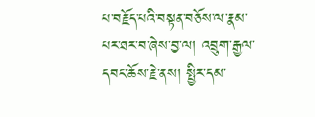པ་བརྗོད་པའི་བསྟན་བཅོས་ལ་རྣམ་པར་ཐར་བ་ཞེས་བྱ་ལ། འབྲུག་རྒྱལ་དབང་ཆོས་རྗེ་ནས། སྤྱིར་དམ་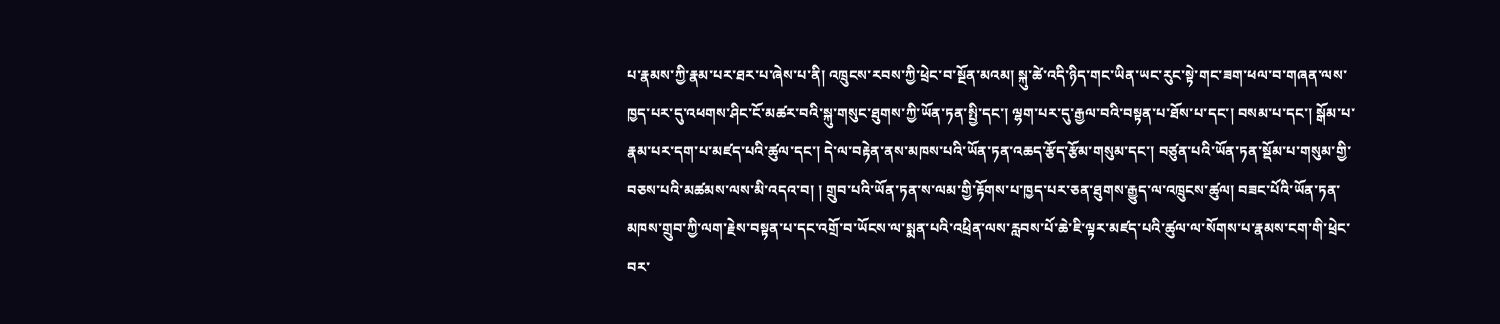པ་རྣམས་ཀྱི་རྣམ་པར་ཐར་པ་ཞེས་པ་ནི། འཁྲུངས་རབས་ཀྱི་ཕྲེང་བ་སྔོན་མའམ། སྐུ་ཚེ་འདི་ཉིད་གང་ཡིན་ཡང་རུང་སྟེ་གང་ཟག་ཕལ་བ་གཞན་ལས་ཁྱད་པར་དུ་འཕགས་ཤིང་ངོ་མཚར་བའི་སྐུ་གསུང་ཐུགས་ཀྱི་ཡོན་ཏན་སྤྱི་དང་། ལྷག་པར་དུ་རྒྱལ་བའི་བསྟན་པ་ཐོས་པ་དང་། བསམ་པ་དང་། སྒོམ་པ་རྣམ་པར་དག་པ་མཛད་པའི་ཚུལ་དང་། དེ་ལ་བརྟེན་ནས་མཁས་པའི་ཡོན་ཏན་འཆད་རྩོད་རྩོམ་གསུམ་དང་། བཙུན་པའི་ཡོན་ཏན་སྡོམ་པ་གསུམ་གྱི་བཅས་པའི་མཚམས་ལས་མི་འདའ་བ། ། གྲུབ་པའི་ཡོན་ཏན་ས་ལམ་གྱི་རྟོགས་པ་ཁྱད་པར་ཅན་ཐུགས་རྒྱུད་ལ་འཁྲུངས་ཚུལ། བཟང་པོའི་ཡོན་ཏན་མཁས་གྲུབ་ཀྱི་ལག་རྗེས་བསྟན་པ་དང་འགྲོ་བ་ཡོངས་ལ་སྨན་པའི་འཕྲིན་ལས་རླབས་པོ་ཆེ་ཇི་ལྟར་མཛད་པའི་ཚུལ་ལ་སོགས་པ་རྣམས་ངག་གི་ཕྲེང་བར་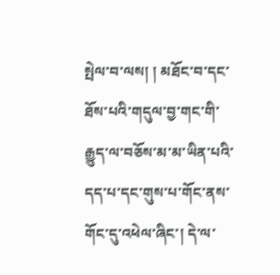སྤེལ་བ་ལས། ། མཐོང་བ་དང་ཐོས་པའི་གདུལ་བྱ་གང་གི་རྒྱུད་ལ་བཅོས་མ་མ་ཡིན་པའི་དད་པ་དང་གུས་པ་གོང་ནས་གོང་དུ་འཕེལ་ཞིང་། དེ་ལ་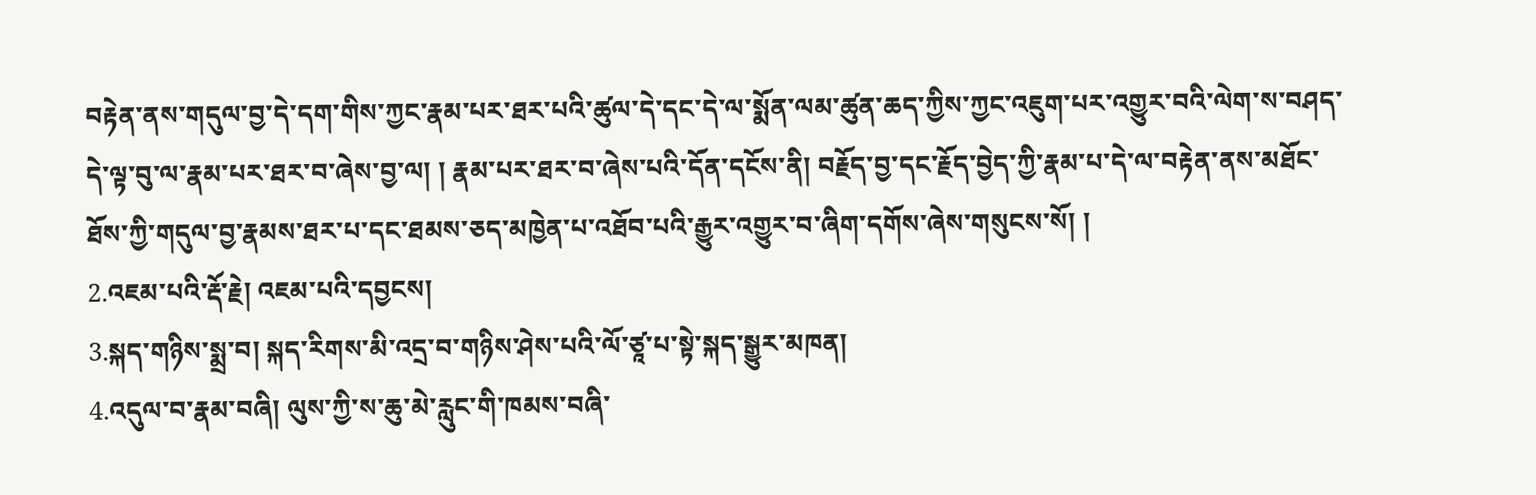བརྟེན་ནས་གདུལ་བྱ་དེ་དག་གིས་ཀྱང་རྣམ་པར་ཐར་པའི་ཚུལ་དེ་དང་དེ་ལ་སྨོན་ལམ་ཚུན་ཆད་ཀྱིས་ཀྱང་འཇུག་པར་འགྱུར་བའི་ལེག་ས་བཤད་དེ་ལྟ་བུ་ལ་རྣམ་པར་ཐར་བ་ཞེས་བྱ་ལ། ། རྣམ་པར་ཐར་བ་ཞེས་པའི་དོན་དངོས་ནི། བརྗོད་བྱ་དང་རྗོད་བྱེད་ཀྱི་རྣམ་པ་དེ་ལ་བརྟེན་ནས་མཐོང་ཐོས་ཀྱི་གདུལ་བྱ་རྣམས་ཐར་པ་དང་ཐམས་ཅད་མཁྱེན་པ་འཐོབ་པའི་རྒྱུར་འགྱུར་བ་ཞིག་དགོས་ཞེས་གསུངས་སོ། །
2.འཇམ་པའི་རྡོ་རྗེ། འཇམ་པའི་དབྱངས།
3.སྐད་གཉིས་སྨྲ་བ། སྐད་རིགས་མི་འདྲ་བ་གཉིས་ཤེས་པའི་ལོ་ཙཱ་པ་སྟེ་སྐད་སྒྱུར་མཁན།
4.འདུལ་བ་རྣམ་བཞི། ལུས་ཀྱི་ས་ཆུ་མེ་རླུང་གི་ཁམས་བཞི་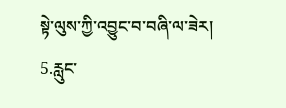སྟེ་ལུས་ཀྱི་འབྱུང་བ་བཞི་ལ་ཟེར།
5.རླུང་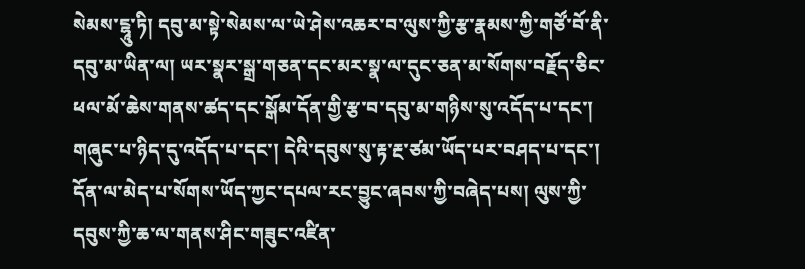སེམས་ངྷཱུ་ཏི། དབུ་མ་སྟེ་སེམས་ལ་ཡེ་ཤེས་འཆར་བ་ལུས་ཀྱི་རྩ་རྣམས་ཀྱི་གཙོ་བོ་ནི་དབུ་མ་ཡིན་ལ། ཡར་སྣར་སྒྲ་གཅན་དང་མར་སྣ་ལ་དུང་ཅན་མ་སོགས་བརྗོད་ཅིང་ཕལ་མོ་ཆེས་གནས་ཚད་དང་སྒོམ་དོན་གྱི་རྩ་བ་དབུ་མ་གཉིས་སུ་འདོད་པ་དང་། གཞུང་པ་ཉིད་དུ་འདོད་པ་དང་། དེའི་དབུས་སུ་རྟ་རྔ་ཙམ་ཡོད་པར་བཤད་པ་དང་། དོན་ལ་མེད་པ་སོགས་ཡོད་ཀྱང་དཔལ་རང་བྱུང་ཞབས་ཀྱི་བཞེད་པས། ལུས་ཀྱི་དབུས་ཀྱི་ཆ་ལ་གནས་ཤིང་གཟུང་འཛིན་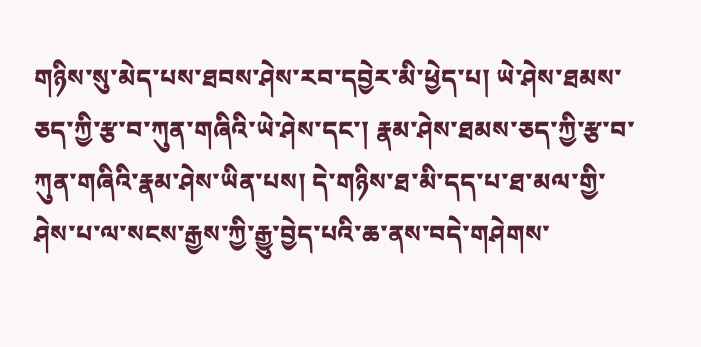གཉིས་སུ་མེད་པས་ཐབས་ཤེས་རབ་དབྱེར་མི་ཕྱེད་པ། ཡེ་ཤེས་ཐམས་ཅད་ཀྱི་རྩ་བ་ཀུན་གཞིའི་ཡེ་ཤེས་དང་། རྣམ་ཤེས་ཐམས་ཅད་ཀྱི་རྩ་བ་ཀུན་གཞིའི་རྣམ་ཤེས་ཡིན་པས། དེ་གཉིས་ཐ་མི་དད་པ་ཐ་མལ་གྱི་ཤེས་པ་ལ་སངས་རྒྱས་ཀྱི་རྒྱུ་བྱེད་པའི་ཆ་ནས་བདེ་གཤེགས་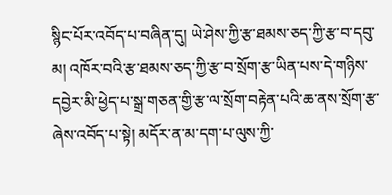སྙིང་པོར་འབོད་པ་བཞིན་དུ། ཡེ་ཤེས་ཀྱི་རྩ་ཐམས་ཅད་ཀྱི་རྩ་བ་དབུ་མ། འཁོར་བའི་རྩ་ཐམས་ཅད་ཀྱི་རྩ་བ་སྲོག་རྩ་ཡིན་པས་དེ་གཉིས་དབྱེར་མི་ཕྱེད་པ་སྒྲ་གཅན་གྱི་རྩ་ལ་སྲོག་བརྟེན་པའི་ཆ་ནས་སྲོག་རྩ་ཞེས་འབོད་པ་སྟེ། མདོར་ན་མ་དག་པ་ལུས་ཀྱི་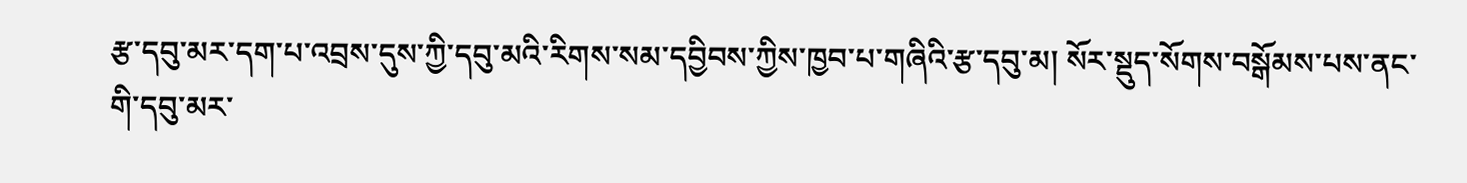རྩ་དབུ་མར་དག་པ་འབྲས་དུས་ཀྱི་དབུ་མའི་རིགས་སམ་དབྱིབས་ཀྱིས་ཁྱབ་པ་གཞིའི་རྩ་དབུ་མ། སོར་སྡུད་སོགས་བསྒོམས་པས་ནང་གི་དབུ་མར་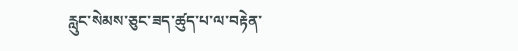རླུང་སེམས་ཅུང་ཟད་ཚུད་པ་ལ་བརྟེན་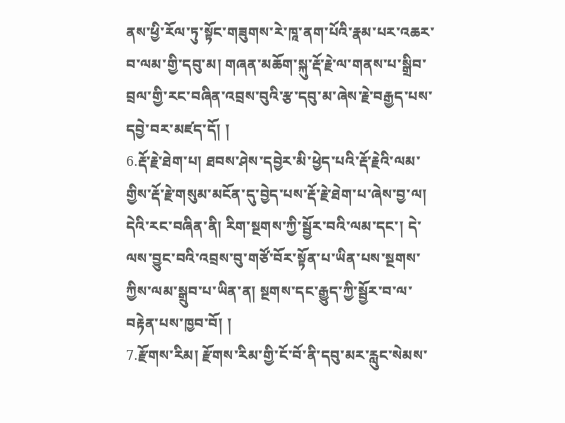ནས་ཕྱི་རོལ་ཏུ་སྟོང་གཟུགས་རེ་ཁཱ་ནག་པོའི་རྣམ་པར་འཆར་བ་ལམ་གྱི་དབུ་མ། གཞན་མཆོག་སྐུ་རྡོ་རྗེ་ལ་གནས་པ་སྒྲིབ་བྲལ་གྱི་རང་བཞིན་འབྲས་བུའི་རྩ་དབུ་མ་ཞེས་རྗེ་བརྒྱད་པས་དབྱེ་བར་མཛད་དོ། །
6.རྡོ་རྗེ་ཐེག་པ། ཐབས་ཤེས་དབྱེར་མི་ཕྱེད་པའི་རྡོ་རྗེའི་ལམ་གྱིས་རྡོ་རྗེ་གསུམ་མངོན་དུ་བྱེད་པས་རྡོ་རྗེ་ཐེག་པ་ཞེས་བྱ་ལ། དེའི་རང་བཞིན་ནི། རིག་སྔགས་ཀྱི་སྦྱོར་བའི་ལམ་དང་། དེ་ལས་བྱུང་བའི་འབྲས་བུ་གཙོ་བོར་སྟོན་པ་ཡིན་པས་སྔགས་ཀྱིས་ལམ་སྒྲུབ་པ་ཡིན་ན། སྔགས་དང་རྒྱུད་ཀྱི་སྦྱོར་བ་ལ་བརྟེན་པས་ཁྱབ་བོ། །
7.རྫོགས་རིམ། རྫོགས་རིམ་གྱི་ངོ་བོ་ནི་དབུ་མར་རླུང་སེམས་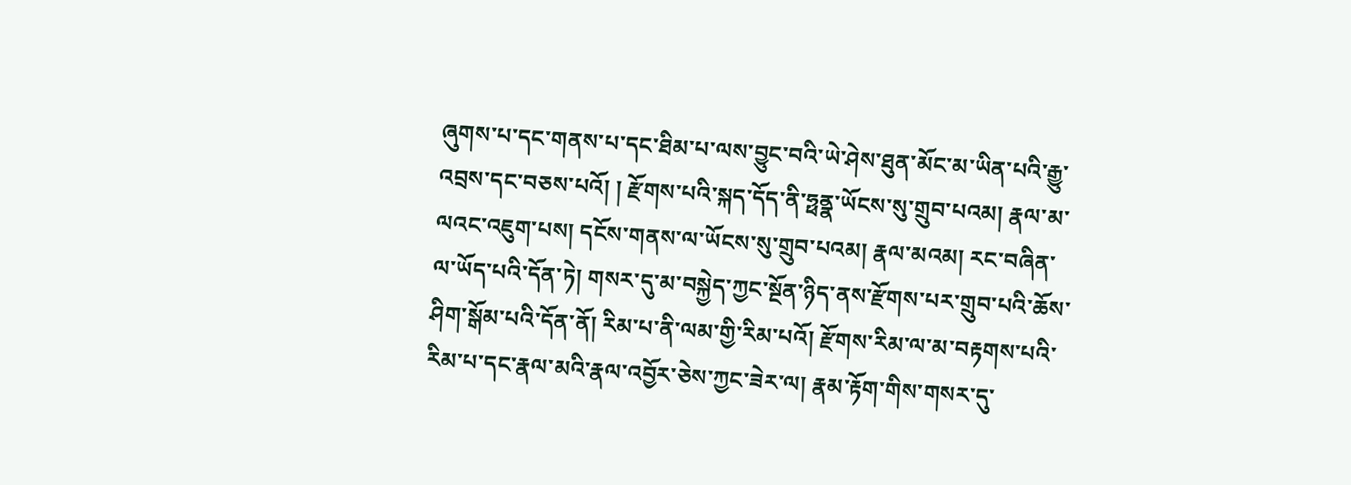ཞུགས་པ་དང་གནས་པ་དང་ཐིམ་པ་ལས་བྱུང་བའི་ཡེ་ཤེས་ཐུན་མོང་མ་ཡིན་པའི་རྒྱུ་འབྲས་དང་བཅས་པའོ། ། རྫོགས་པའི་སྐད་དོད་ནི་ཧྥནྣ་ཡོངས་སུ་གྲུབ་པའམ། རྣལ་མ་ལའང་འཇུག་པས། དངོས་གནས་ལ་ཡོངས་སུ་གྲུབ་པའམ། རྣལ་མའམ། རང་བཞིན་ལ་ཡོད་པའི་དོན་ཏེ། གསར་དུ་མ་བསྐྱེད་ཀྱང་སྔོན་ཉིད་ནས་རྫོགས་པར་གྲུབ་པའི་ཆོས་ཤིག་སྒོམ་པའི་དོན་ནོ། རིམ་པ་ནི་ལམ་གྱི་རིམ་པའོ། རྫོགས་རིམ་ལ་མ་བརྟགས་པའི་རིམ་པ་དང་རྣལ་མའི་རྣལ་འབྱོར་ཅེས་ཀྱང་ཟེར་ལ། རྣམ་རྟོག་གིས་གསར་དུ་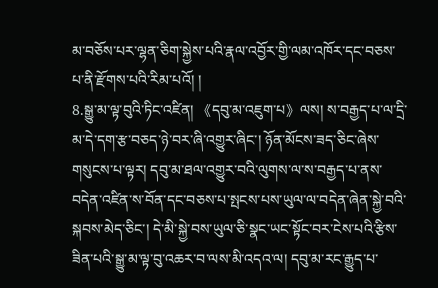མ་བཅོས་པར་ལྷན་ཅིག་སྐྱེས་པའི་རྣལ་འབྱོར་གྱི་ལམ་འཁོར་དང་བཅས་པ་ནི་རྫོགས་པའི་རིམ་པའོ། །
8.སྒྱུ་མ་ལྟ་བུའི་ཏིང་འཛིན། 《དབུ་མ་འཇུག་པ》ལས། ས་བརྒྱད་པ་ལ་དྲི་མ་དེ་དག་རྩ་བཅད་ཉེ་བར་ཞི་འགྱུར་ཞིང་། ཉོན་མོངས་ཟད་ཅིང་ཞེས་གསུངས་པ་ལྟར། དབུ་མ་ཐལ་འགྱུར་བའི་ལུགས་ལ་ས་བརྒྱད་པ་ནས་བདེན་འཛིན་ས་བོན་དང་བཅས་པ་སྤངས་པས་ཡུལ་ལ་བདེན་ཞེན་སྐྱེ་བའི་སྐབས་མེད་ཅིང་། དེ་མི་སྐྱེ་བས་ཡུལ་ཅི་སྣང་ཡང་སྟོང་བར་ངེས་པའི་རྩིས་ཟིན་པའི་སྒྱུ་མ་ལྟ་བུ་འཆར་བ་ལས་མི་འདའ་ལ། དབུ་མ་རང་རྒྱུད་པ་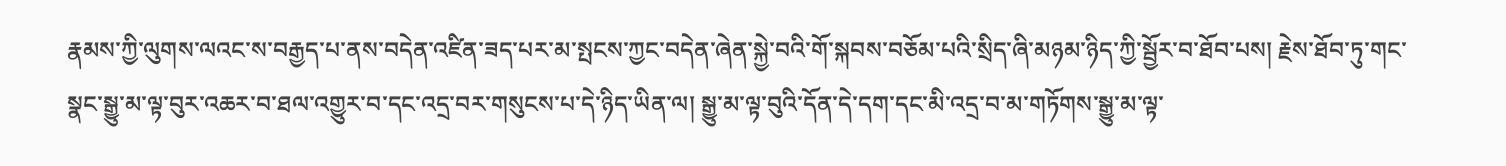རྣམས་ཀྱི་ལུགས་ལའང་ས་བརྒྱད་པ་ནས་བདེན་འཛིན་ཟད་པར་མ་སྤངས་ཀྱང་བདེན་ཞེན་སྐྱེ་བའི་གོ་སྐབས་བཅོམ་པའི་སྲིད་ཞི་མཉམ་ཉིད་ཀྱི་སྦྱོར་བ་ཐོབ་པས། རྗེས་ཐོབ་ཏུ་གང་སྣང་སྒྱུ་མ་ལྟ་བུར་འཆར་བ་ཐལ་འགྱུར་བ་དང་འདྲ་བར་གསུངས་པ་དེ་ཉིད་ཡིན་ལ། སྒྱུ་མ་ལྟ་བུའི་དོན་དེ་དག་དང་མི་འདྲ་བ་མ་གཏོགས་སྒྱུ་མ་ལྟ་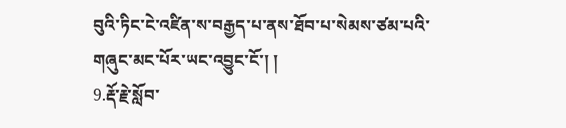བུའི་ཏིང་ངེ་འཛིན་ས་བརྒྱད་པ་ནས་ཐོབ་པ་སེམས་ཙམ་པའི་གཞུང་མང་པོར་ཡང་འབྱུང་ངོ་། །
9.རྡོ་རྗེ་སློབ་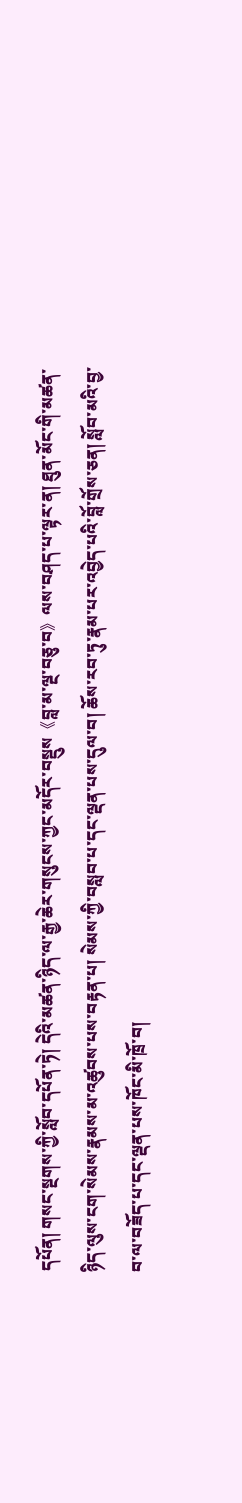དཔོན། གསང་སྔགས་ཀྱི་སློབ་དཔོན་ཏེ། དེའི་མཚན་ཉིད་ལ་རྒྱ་ཆེར་གསུངས་ཀྱང་མདོར་བསྡུས《བླ་མ་ལྔ་བཅུ་བ》ལས་བཤད་པ་ལྟར་ན། ཐུན་མོང་གི་མཚན་ཉིད་ལུས་ངག་སེམས་རྣམས་མ་འཚུབས་པས་བརྟན་པ། སེམས་ཀྱི་བསླབ་པ་དང་ལྡན་པས་དུལ་བ། ཆོས་རབ་ཏུ་རྣམ་པར་འབྱེད་པའི་བློ་གྲོས་ཅན། སློབ་མའི་བྱ་བ་ལ་བཟོད་པ་དང་ལྡན་པས་ཁོང་མི་ཁྲོ་བ།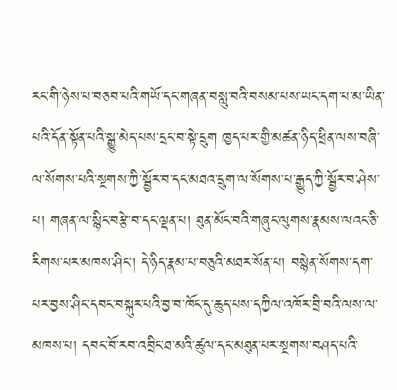རང་གི་ཉེས་པ་བཅབ་པའི་གཡོ་དང་གཞན་བསླུ་བའི་བསམ་པས་ཡང་དག་པ་མ་ཡིན་པའི་དོན་སྟོན་པའི་སྒྱུ་མེད་པས་དྲང་བ་སྟེ་དྲུག ཁྱད་པར་གྱི་མཚན་ཉིད་ཕྲིན་ལས་བཞི་ལ་སོགས་པའི་སྔགས་ཀྱི་སྦྱོར་བ་དང་མཐའ་དྲུག་ལ་སོགས་པ་རྒྱུད་ཀྱི་སྦྱོར་བ་ཤེས་པ། གཞན་ལ་སྙིང་བརྩེ་བ་དང་ལྡན་པ། ཐུན་མོང་བའི་གཞུང་ལུགས་རྣམས་ལའང་ཅི་རིགས་པར་མཁས་ཤིང་། དེ་ཉིད་རྣམ་པ་བཅུའི་མཐར་སོན་པ། བསྙེན་སོགས་དག་པར་བྱས་ཤིང་དབང་བསྐུར་པའི་བྱ་བ་ཁོང་དུ་ཆུད་པས་དཀྱིལ་འཁོར་བྲི་བའི་ལས་ལ་མཁས་པ། དབང་བོ་རབ་འབྲིང་ཐ་མའི་ཚུལ་དང་མཐུན་པར་སྔགས་བཤད་པའི་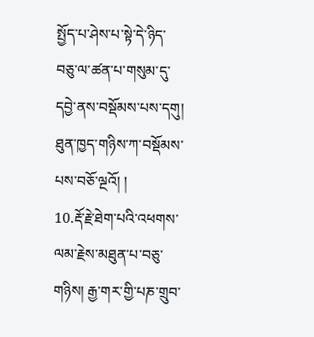སྤྱོད་པ་ཤེས་པ་སྟེ་དེ་ཉིད་བཅུ་ལ་ཚན་པ་གསུམ་དུ་དབྱེ་ནས་བསྡོམས་པས་དགུ། ཐུན་ཁྱད་གཉིས་ཀ་བསྡོམས་པས་བཅོ་ལྔའོ། །
10.རྡོ་རྗེ་ཐེག་པའི་འཕགས་ལམ་རྗེས་མཐུན་པ་བཅུ་གཉིས། རྒྱ་གར་གྱི་པཎ་གྲུབ་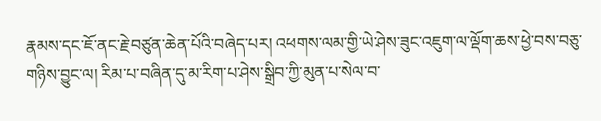རྣམས་དང་ཇོ་ནང་རྗེ་བཙུན་ཆེན་པོའི་བཞེད་པར། འཕགས་ལམ་གྱི་ཡེ་ཤེས་ཟུང་འཇུག་ལ་ལྡོག་ཆས་ཕྱེ་བས་བཅུ་གཉིས་བྱུང་ལ། རིམ་པ་བཞིན་དུ་མ་རིག་པ་ཤེས་སྒྲིབ་ཀྱི་མུན་པ་སེལ་བ་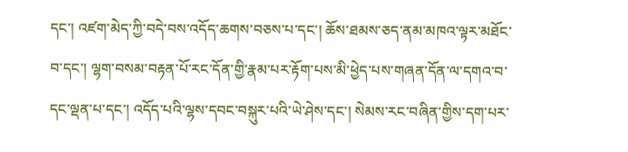དང་། འཛག་མེད་ཀྱི་བདེ་བས་འདོད་ཆགས་བཅས་པ་དང་། ཆོས་ཐམས་ཅད་ནམ་མཁའ་ལྟར་མཐོང་བ་དང་། ལྷག་བསམ་བརྟན་པོ་རང་དོན་གྱི་རྣམ་པར་རྟོག་པས་མི་ཕྱེད་པས་གཞན་དོན་ལ་དགའ་བ་དང་ལྡན་པ་དང་། འདོད་པའི་ལྷས་དབང་བསྐུར་པའི་ཡེ་ཤེས་དང་། སེམས་རང་བཞིན་གྱིས་དག་པར་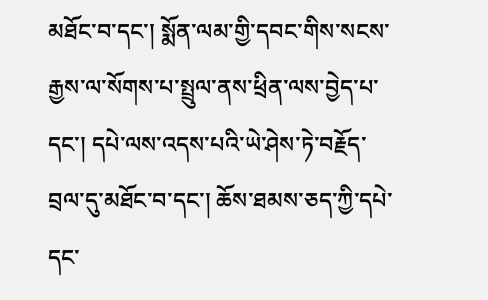མཐོང་བ་དང་། སྨོན་ལམ་གྱི་དབང་གིས་སངས་རྒྱས་ལ་སོགས་པ་སྤྲུལ་ནས་ཕྲིན་ལས་བྱེད་པ་དང་། དཔེ་ལས་འདས་པའི་ཡེ་ཤེས་ཏེ་བརྗོད་བྲལ་དུ་མཐོང་བ་དང་། ཆོས་ཐམས་ཅད་ཀྱི་དཔེ་དང་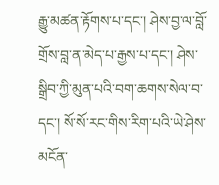རྒྱུ་མཚན་རྟོགས་པ་དང་། ཤེས་བྱ་ལ་བློ་གྲོས་བླ་ན་མེད་པ་རྒྱས་པ་དང་། ཤེས་སྒྲིབ་ཀྱི་མུན་པའི་བག་ཆགས་སེལ་བ་དང་། སོ་སོ་རང་གིས་རིག་པའི་ཡེ་ཤེས་མངོན་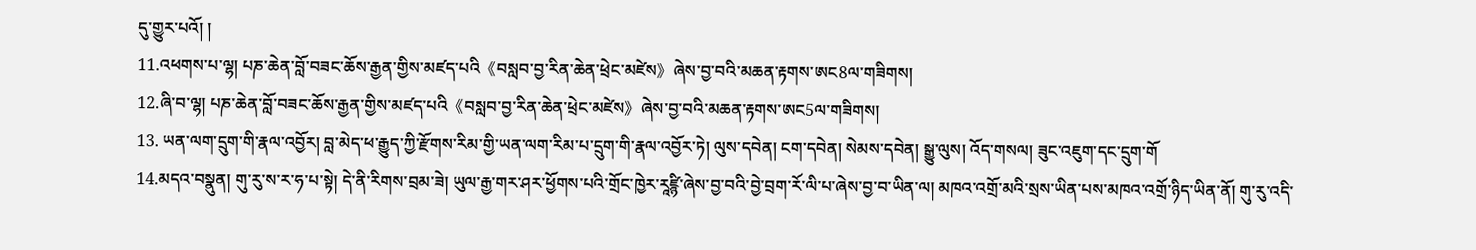དུ་གྱུར་པའོ། །
11.འཕགས་པ་ལྷ། པཎ་ཆེན་བློ་བཟང་ཆོས་རྒྱན་གྱིས་མཛད་པའི《བསླབ་བྱ་རིན་ཆེན་ཕྲེང་མཛེས》ཞེས་བྱ་བའི་མཆན་རྟགས་ཨང8ལ་གཟིགས།
12.ཞི་བ་ལྷ། པཎ་ཆེན་བློ་བཟང་ཆོས་རྒྱན་གྱིས་མཛད་པའི《བསླབ་བྱ་རིན་ཆེན་ཕྲེང་མཛེས》ཞེས་བྱ་བའི་མཆན་རྟགས་ཨང5ལ་གཟིགས།
13. ཡན་ལག་དྲུག་གི་རྣལ་འབྱོར། བླ་མེད་ཕ་རྒྱུད་ཀྱི་རྫོགས་རིམ་གྱི་ཡན་ལག་རིམ་པ་དྲུག་གི་རྣལ་འབྱོར་ཏེ། ལུས་དབེན། ངག་དབེན། སེམས་དབེན། སྒྱུ་ལུས། འོད་གསལ། ཟུང་འཇུག་དང་དྲུག་གོ
14.མདའ་བསྣུན། གུ་རུ་ས་ར་ཧ་པ་སྟེ། དེ་ནི་རིགས་བྲམ་ཟེ། ཡུལ་རྒྱ་གར་ཤར་ཕྱོགས་པའི་གྲོང་ཁྱེར་རཱཛྙི་ཞེས་བྱ་བའི་བྱེ་བྲག་རོ་ལི་པ་ཞེས་བྱ་བ་ཡིན་ལ། མཁའ་འགྲོ་མའི་སྲས་ཡིན་པས་མཁའ་འགྲོ་ཉིད་ཡིན་ནོ། གུ་རུ་འདི་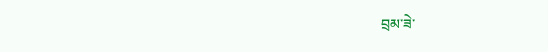བྲམ་ཟེ་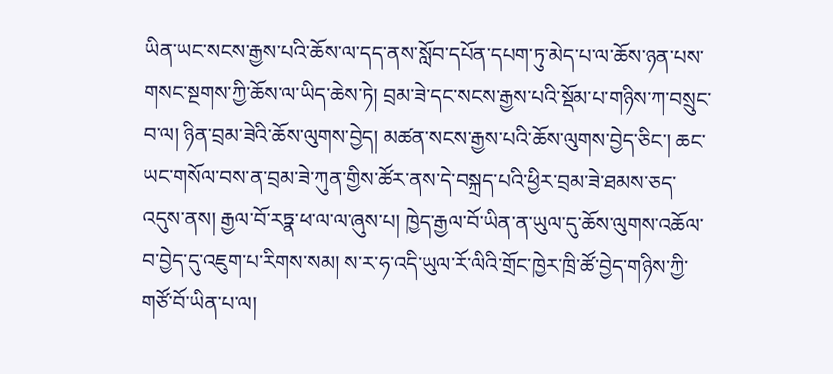ཡིན་ཡང་སངས་རྒྱས་པའི་ཆོས་ལ་དད་ནས་སློབ་དཔོན་དཔག་ཏུ་མེད་པ་ལ་ཆོས་ཉན་པས་གསང་སྔགས་ཀྱི་ཆོས་ལ་ཡིད་ཆེས་ཏེ། བྲམ་ཟེ་དང་སངས་རྒྱས་པའི་སྡོམ་པ་གཉིས་ཀ་བསྲུང་བ་ལ། ཉིན་བྲམ་ཟེའི་ཆོས་ལུགས་བྱེད། མཚན་སངས་རྒྱས་པའི་ཆོས་ལུགས་བྱེད་ཅིང་། ཆང་ཡང་གསོལ་བས་ན་བྲམ་ཟེ་ཀུན་གྱིས་ཚོར་ནས་དེ་བསྐྲད་པའི་ཕྱིར་བྲམ་ཟེ་ཐམས་ཅད་འདུས་ནས། རྒྱལ་བོ་རཏྣ་ཕ་ལ་ལ་ཞུས་པ། ཁྱེད་རྒྱལ་བོ་ཡིན་ན་ཡུལ་དུ་ཆོས་ལུགས་འཆོལ་བ་བྱེད་དུ་འཇུག་པ་རིགས་སམ། ས་ར་ཧ་འདི་ཡུལ་རོ་ལིའི་གྲོང་ཁྱེར་ཁྲི་ཚོ་བྱེད་གཉིས་ཀྱི་གཙོ་བོ་ཡིན་པ་ལ།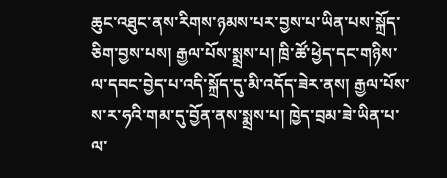ཆུང་འཐུང་ནས་རིགས་ཉམས་པར་བྱས་པ་ཡིན་པས་སྐྲོད་ཅིག་བྱས་པས། རྒྱལ་པོས་སྨྲས་པ། ཁྲི་ཚོ་ཕྱེད་དང་གཉིས་ལ་དབང་བྱེད་པ་འདི་སྐྲོད་དུ་མི་འདོད་ཟེར་ནས། རྒྱལ་པོས་ས་ར་ཧའི་གམ་དུ་བྱོན་ནས་སྨྲས་པ། ཁྱེད་བྲམ་ཟེ་ཡིན་པ་ལ་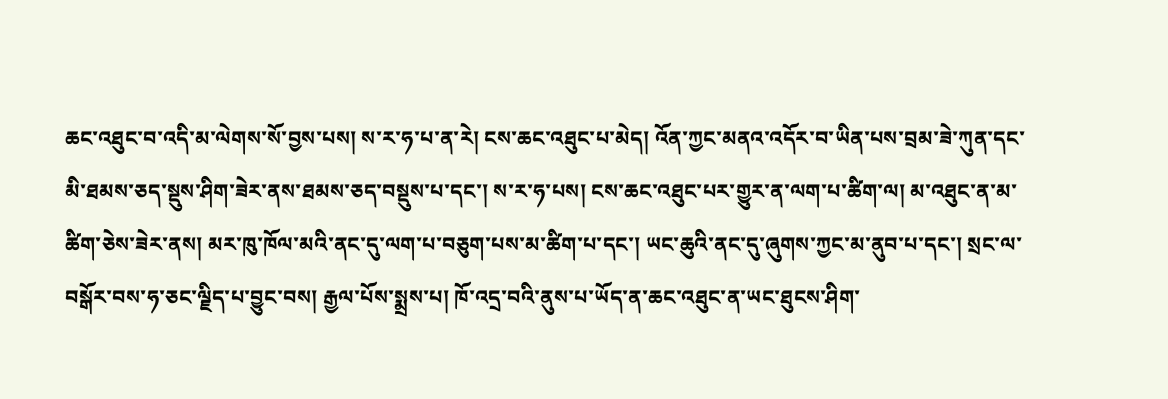ཆང་འཐུང་བ་འདི་མ་ལེགས་སོ་བྱས་པས། ས་ར་ཧ་པ་ན་རེ། ངས་ཆང་འཐུང་པ་མེད། འོན་ཀྱང་མནའ་འདོར་བ་ཡིན་པས་བྲམ་ཟེ་ཀུན་དང་མི་ཐམས་ཅད་སྡུས་ཤིག་ཟེར་ནས་ཐམས་ཅད་བསྡུས་པ་དང་། ས་ར་ཧ་པས། ངས་ཆང་འཐུང་པར་གྱུར་ན་ལག་པ་ཚིག་ལ། མ་འཐུང་ན་མ་ཚིག་ཅེས་ཟེར་ནས། མར་ཁུ་ཁོལ་མའི་ནང་དུ་ལག་པ་བཅུག་པས་མ་ཚིག་པ་དང་། ཡང་ཆུའི་ནང་དུ་ཞུགས་ཀྱང་མ་ནུབ་པ་དང་། སྲང་ལ་བསྒོར་བས་ཧ་ཅང་ལྗིད་པ་བྱུང་བས། རྒྱལ་པོས་སྨྲས་པ། ཁོ་འདྲ་བའི་ནུས་པ་ཡོད་ན་ཆང་འཐུང་ན་ཡང་ཐུངས་ཤིག་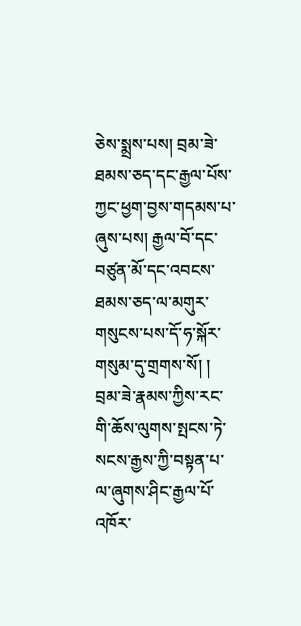ཅེས་སྨྲས་པས། བྲམ་ཟེ་ཐམས་ཅད་དང་རྒྱལ་པོས་ཀྱང་ཕྱག་བྱས་གདམས་པ་ཞུས་པས། རྒྱལ་བོ་དང་བཙུན་མོ་དང་འབངས་ཐམས་ཅད་ལ་མགུར་གསུངས་པས་དོ་ཧ་སྐོར་གསུམ་དུ་གྲགས་སོ། ། བྲམ་ཟེ་རྣམས་ཀྱིས་རང་གི་ཆོས་ལུགས་སྤངས་ཏེ་སངས་རྒྱས་ཀྱི་བསྟན་པ་ལ་ཞུགས་ཤིང་རྒྱལ་པོ་འཁོར་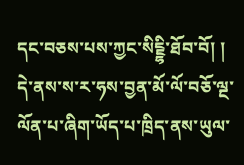དང་བཅས་པས་ཀྱང་སིངྔྷི་ཐོབ་བོ། ། དེ་ནས་ས་ར་ཧས་བྱན་མོ་ལོ་བཅོ་ལྔ་ལོན་པ་ཞིག་ཡོད་པ་ཁྲིད་ནས་ཡུལ་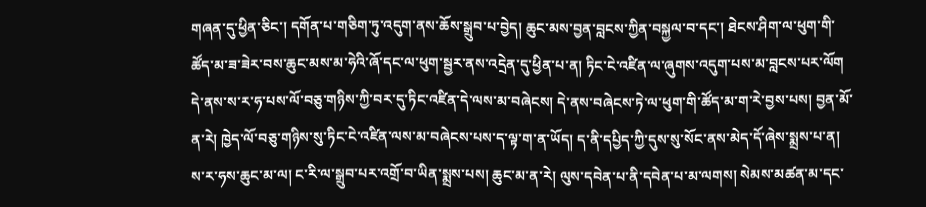གཞན་དུ་ཕྱིན་ཅིང་། དགོན་པ་གཅིག་ཏུ་འདུག་ནས་ཆོས་སྒྲུབ་པ་བྱེད། ཆུང་མས་བྱན་བླངས་ཀྱིན་བསྐྱལ་བ་དང་། ཐེངས་ཤིག་ལ་ཕུག་གི་ཚོད་མ་ཟ་ཟེར་བས་ཆུང་མས་མ་ཧེའི་ཞོ་དང་ལ་ཕུག་སྦྱར་ནས་འདྲེན་དུ་ཕྱིན་པ་ན། ཏིང་ངེ་འཛིན་ལ་ཞུགས་འདུག་པས་མ་བླངས་པར་ལོག དེ་ནས་ས་ར་ཧ་པས་ལོ་བཅུ་གཉིས་ཀྱི་བར་དུ་ཏིང་འཛིན་དེ་ལས་མ་བཞེངས། དེ་ནས་བཞེངས་ཏེ་ལ་ཕུག་གི་ཚོད་མ་ག་རེ་བྱས་པས། བྱན་མོ་ན་རེ། ཁྱེད་ལོ་བཅུ་གཉིས་སུ་ཏིང་ངེ་འཛིན་ལས་མ་བཞེངས་པས་ད་ལྟ་ག་ན་ཡོད། ད་ནི་དཔྱིད་ཀྱི་དུས་སུ་སོང་ནས་མེད་དོ་ཞེས་སྨྲས་པ་ན། ས་ར་ཧས་ཆུང་མ་ལ། ང་རི་ལ་སྒྲུབ་པར་འགྲོ་བ་ཡིན་སྨྲས་པས། ཆུང་མ་ན་རེ། ལུས་དབེན་པ་ནི་དབེན་པ་མ་ལགས། སེམས་མཚན་མ་དང་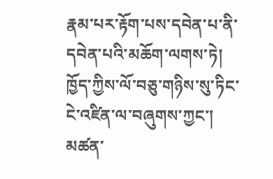རྣམ་པར་རྟོག་པས་དབེན་པ་ནི་དབེན་པའི་མཆོག་ལགས་ཏེ། ཁྱོད་ཀྱིས་ལོ་བཅུ་གཉིས་སུ་ཏིང་ངེ་འཛིན་ལ་བཞུགས་ཀྱང་། མཚན་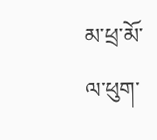མ་ཕྲ་མོ་ལ་ཕུག་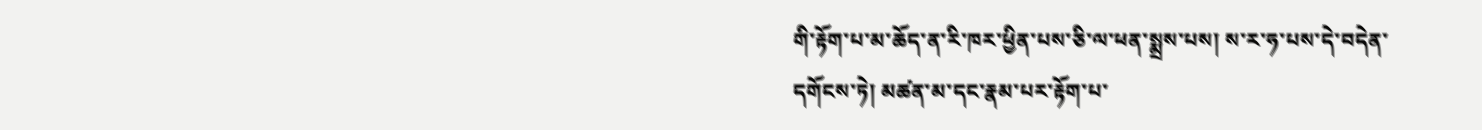གི་རྟོག་པ་མ་ཆོད་ན་རི་ཁར་ཕྱིན་པས་ཅི་ལ་ཕན་སྨྲས་པས། ས་ར་ཧ་པས་དེ་བདེན་དགོངས་ཏེ། མཚན་མ་དང་རྣམ་པར་རྟོག་པ་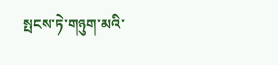སྤངས་ཏེ་གཉུག་མའི་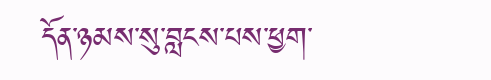དོན་ཉམས་སུ་བླངས་པས་ཕྱག་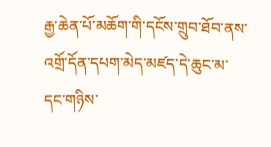རྒྱ་ཆེན་པོ་མཆོག་གི་དངོས་གྲུབ་ཐོབ་ནས་འགྲོ་དོན་དཔག་མེད་མཛད་དེ་ཆུང་མ་དང་གཉིས་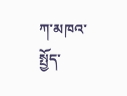ཀ་མཁའ་སྤྱོད་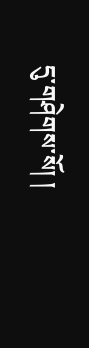དུ་གཤེགས་སོ། །